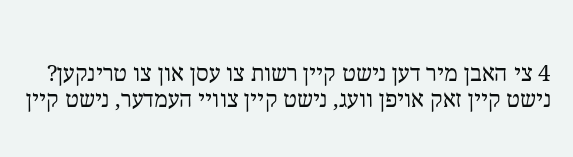4 צי האבן מיר דען נישט קיין רשות צו עסן און צו טרינקען?
נישט קיין זאק אויפן וועג, נישט קיין צוויי העמדער, נישט קיין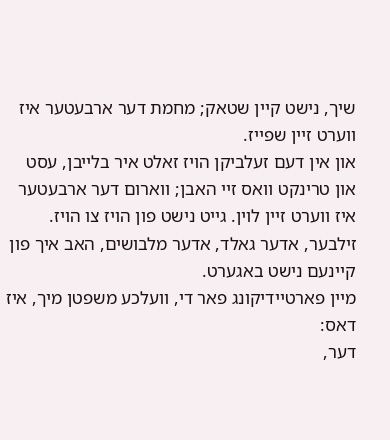שיך, נישט קיין שטאק; מחמת דער ארבעטער איז ווערט זיין שפייז.
און אין דעם זעלביקן הויז זאלט איר בלייבן, עסט און טרינקט וואס זיי האבן; ווארום דער ארבעטער איז ווערט זיין לוין. גייט נישט פון הויז צו הויז.
זילבער, אדער גאלד, אדער מלבושים, האב איך פון קיינעם נישט באגערט.
מיין פארטיידיקונג פאר די, וועלכע משפטן מיך, איז דאס:
דער,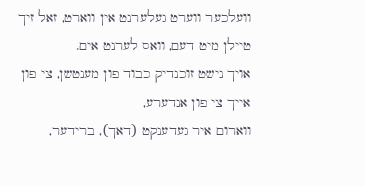וועלכער ווערט געלערנט אין ווארט, זאל זיך טיילן מיט דעם, וואס לערנט אים.
אויך נישט זוכנדיק כבוד פון מענטשן, צי פון אייך צי פון אנדערע,
ווארום איר געדענקט (דאך), ברידער,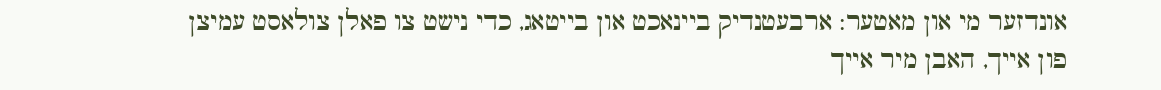אונדזער מי און מאטער: ארבעטנדיק ביינאכט און בייטאג, כדי נישט צו פאלן צולאסט עמיצן פון אייך, האבן מיר אייך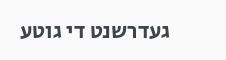געדרשנט די גוטע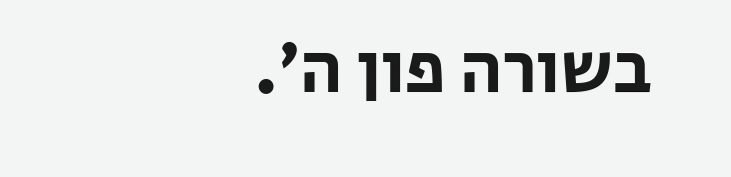בשורה פון ה׳.